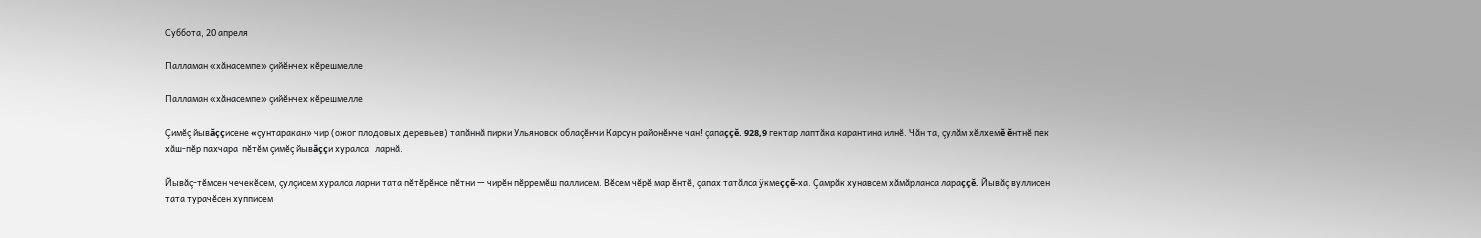Суббота, 20 апреля

Палламан «хăнасемпе» çийĕнчех кĕрешмелле

Палламан «хăнасемпе» çийĕнчех кĕрешмелле

Çимĕç йывăççисене «çунтаракан» чир (ожог плодовых деревьев) тапăннă пирки Ульяновск облаçĕнчи Карсун районĕнче чан! çапаççĕ. 928,9 гектар лаптăка карантина илнĕ. Чăн та, çулăм хĕлхемĕ ĕнтнĕ пек хăш-пĕр пахчара  пĕтĕм çимĕç йывăççи хуралса   ларнă.

Йывăç-тĕмсен чечекĕсем, çулçисем хуралса ларни тата пĕтĕрĕнсе пĕтни — чирĕн пĕрремĕш паллисем. Вĕсем чĕрĕ мар ĕнтĕ, çапах татăлса ÿкмеççĕ-ха. Çамрăк хунавсем хăмăрланса лараççĕ. Йывăç вуллисен тата турачĕсен хупписем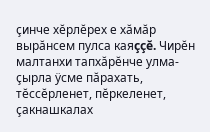çинче хĕрлĕрех е хăмăр вырăнсем пулса каяççĕ. Чирĕн малтанхи тапхăрĕнче улма-çырла ÿсме пăрахать, тĕссĕрленет, пĕркеленет, çакнашкалах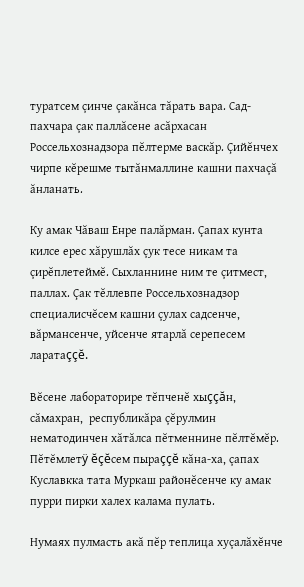туратсем çинче çакăнса тăрать вара. Сад-пахчара çак паллăсене асăрхасан Россельхознадзора пĕлтерме васкăр. Çийĕнчех чирпе кĕрешме тытăнмаллине кашни пахчаçă ăнланать.

Ку амак Чăваш Енре палăрман. Çапах кунта килсе ерес хăрушлăх çук тесе никам та çирĕплетеймĕ. Сыхланнине ним те çитмест, паллах. Çак тĕллевпе Россельхознадзор специалисчĕсем кашни çулах садсенче, вăрмансенче, уйсенче ятарлă серепесем ларатаççĕ.

Вĕсене лабораторире тĕпченĕ хыççăн, сăмахран,  республикăра çĕрулмин нематодинчен хăтăлса пĕтменнине пĕлтĕмĕр. Пĕтĕмлетÿ ĕçĕсем пыраççĕ кăна-ха, çапах Куславкка тата Муркаш районĕсенче ку амак пурри пирки халех калама пулать.

Нумаях пулмасть акă пĕр теплица хуçалăхĕнче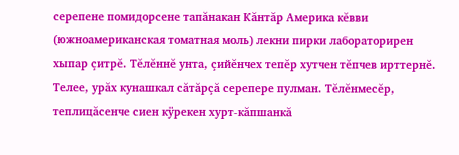серепене помидорсене тапăнакан Кăнтăр Америка кĕвви (южноамериканская томатная моль) лекни пирки лабораторирен хыпар çитрĕ. Тĕлĕннĕ унта, çийĕнчех тепĕр хутчен тĕпчев ирттернĕ. Телее, урăх кунашкал сăтăрçă серепере пулман. Тĕлĕнмесĕр, теплицăсенче сиен кÿрекен хурт-кăпшанкă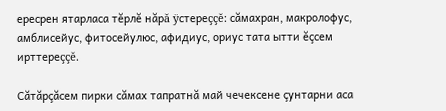ересрен ятарласа тĕрлĕ нăрă ÿстереççĕ: сăмахран, макролофус, амблисейус, фитосейулюс, афидиус, ориус тата ытти ĕçсем ирттереççĕ.

Сăтăрçăсем пирки сăмах тапратнă май чечексене çунтарни аса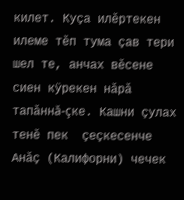килет. Куçа илĕртекен илеме тĕп тума çав тери шел те, анчах вĕсене сиен кÿрекен нăрă тапăннă-çке. Кашни çулах тенĕ пек  çеçкесенче Анăç (Калифорни) чечек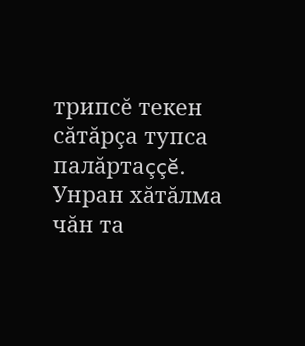трипсĕ текен сăтăрçа тупса палăртаççĕ. Унран хăтăлма чăн та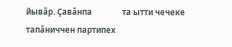йывăр. Çавăнпа               та ытти чечеке тапăниччен партипех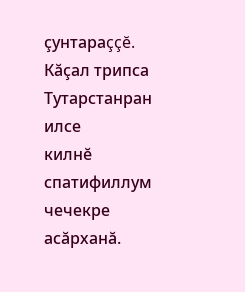çунтараççĕ. Кăçал трипса Тутарстанран илсе                         килнĕ спатифиллум чечекре асăрханă.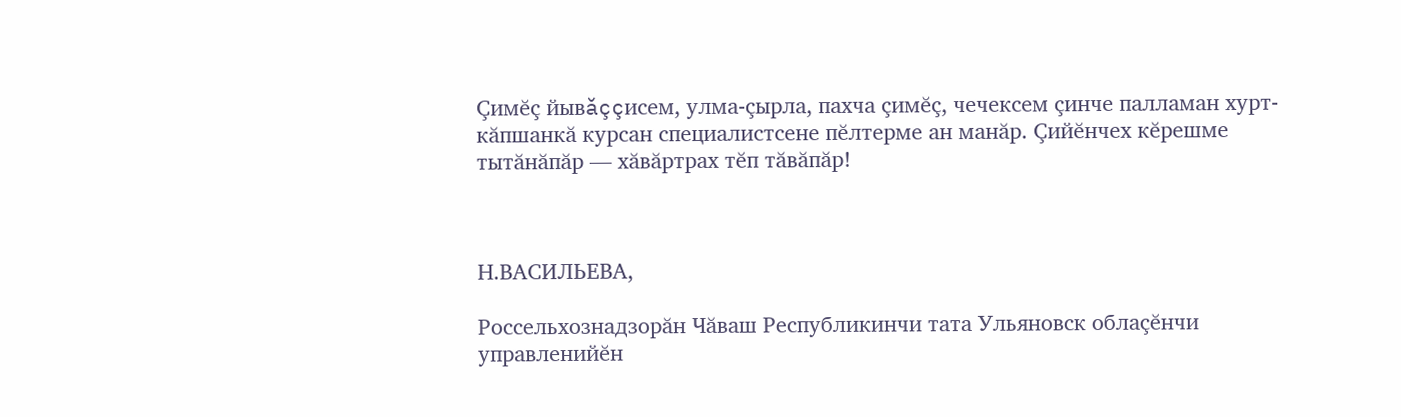Çимĕç йывăççисем, улма-çырла, пахча çимĕç, чечексем çинче палламан хурт-кăпшанкă курсан специалистсене пĕлтерме ан манăр. Çийĕнчех кĕрешме тытăнăпăр — хăвăртрах тĕп тăвăпăр!



Н.ВАСИЛЬЕВА,

Россельхознадзорăн Чăваш Республикинчи тата Ульяновск облаçĕнчи управленийĕн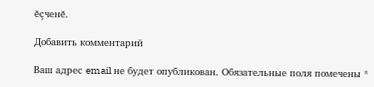ĕçченĕ.

Добавить комментарий

Ваш адрес email не будет опубликован. Обязательные поля помечены *